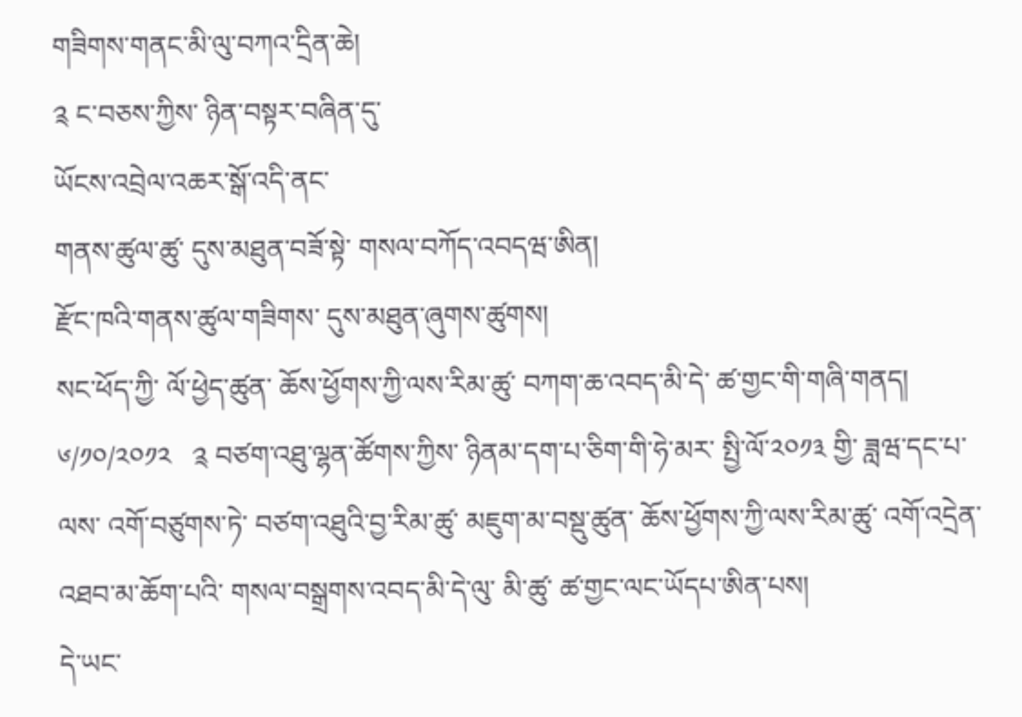གཟིགས་གནང་མི་ལུ་བཀའ་དྲིན་ཆེ།
༉ ང་བཅས་ཀྱིས་ ཉིན་བསྟར་བཞིན་དུ་
ཡོངས་འབྲེལ་འཆར་སྒོ་འདི་ནང་
གནས་ཚུལ་ཚུ་ དུས་མཐུན་བཟོ་སྟེ་ གསལ་བཀོད་འབདཝ་ཨིན།
རྫོང་ཁའི་གནས་ཚུལ་གཟིགས་ དུས་མཐུན་ཞུགས་ཚུགས།
སང་ཕོད་ཀྱི་ ལོ་ཕྱེད་ཚུན་ ཆོས་ཕྱོགས་ཀྱི་ལས་རིམ་ཚུ་ བཀག་ཆ་འབད་མི་དེ་ ཚ་གྱང་གི་གཞི་གནད།
༦/༡༠/༢༠༡༢   ༉ བཙག་འཐུ་ལྷན་ཚོགས་ཀྱིས་ ཉིནམ་དག་པ་ཅིག་གི་ཧེ་མར་ སྤྱི་ལོ་༢༠༡༣ གྱི་ ཟླཝ་དང་པ་ལས་ འགོ་བཙུགས་ཏེ་ བཙག་འཐུའི་བྱ་རིམ་ཚུ་ མཇུག་མ་བསྡུ་ཚུན་ ཆོས་ཕྱོགས་ཀྱི་ལས་རིམ་ཚུ་ འགོ་འདྲེན་འཐབ་མ་ཆོག་པའི་ གསལ་བསྒྲགས་འབད་མི་དེ་ལུ་ མི་ཚུ་ ཚ་གྱང་ལང་ཡོདཔ་ཨིན་པས།
དེ་ཡང་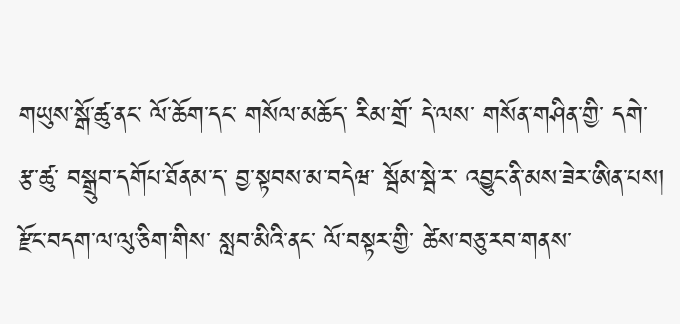གཡུས་སྒོ་ཚུ་ནང་ ལོ་ཆོག་དང་ གསོལ་མཆོད་ རིམ་གྲོ་ དེ་ལས་ གསོན་གཤིན་གྱི་ དགེ་རྩ་ཚུ་ བསྒྲུབ་དགོཔ་ཐོནམ་ད་ བྱ་སྟབས་མ་བདེཝ་ སྦོམ་སྦེ་ར་ འབྱུང་ནི་མས་ཟེར་ཨིན་པས།
རྫོང་བདག་ལ་ལུ་ཅིག་གིས་ སླབ་མིའི་ནང་ ལོ་བསྟར་གྱི་ ཚེས་བཅུ་རབ་གནས་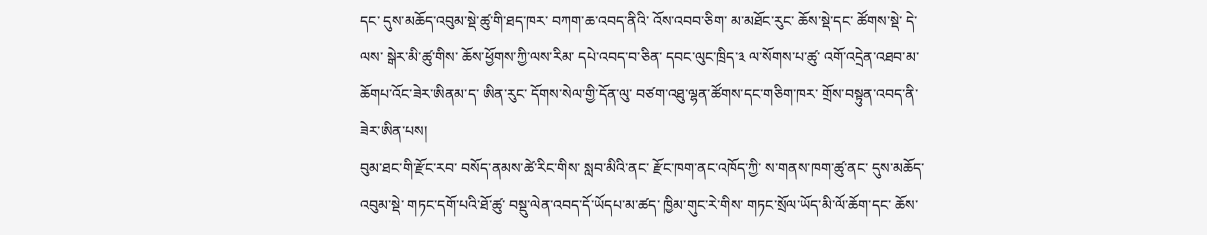དང་ དུས་མཆོད་འབུམ་སྡེ་ཚུ་གི་ཐད་ཁར་ བཀག་ཆ་འབད་ནིའི་ འོས་འབབ་ཅིག་ མ་མཐོང་རུང་ ཆོས་སྡེ་དང་ ཚོགས་སྡེ་ དེ་ལས་ སྒེར་མི་ཚུ་གིས་ ཆོས་ཕྱོགས་ཀྱི་ལས་རིམ་ དཔེ་འབད་བ་ཅིན་ དབང་ལུང་ཁྲིད་༣ ལ་སོགས་པ་ཚུ་ འགོ་འདྲེན་འཐབ་མ་ཆོགཔ་འོང་ཟེར་ཨིནམ་ད་ ཨིན་རུང་ དོགས་སེལ་གྱི་དོན་ལུ་ བཙག་འཐུ་ལྷན་ཚོགས་དང་གཅིག་ཁར་ གྲོས་བསྟུན་འབད་ནི་ཟེར་ཨིན་པས།
བུམ་ཐང་གི་རྫོང་རབ་ བསོད་ནམས་ཚེ་རིང་གིས་ སླབ་མིའི་ནང་ རྫོང་ཁག་ནང་འཁོད་ཀྱི་ ས་གནས་ཁག་ཚུ་ནང་ དུས་མཆོད་འབུམ་སྡེ་ གཏང་དགོ་པའི་ཐོ་ཚུ་ བསྡུ་ལེན་འབད་དོ་ཡོདཔ་མ་ཚད་ ཁྱིམ་གུང་རེ་གིས་ གཏང་སྲོལ་ཡོད་མི་ལོ་ཆོག་དང་ ཆོས་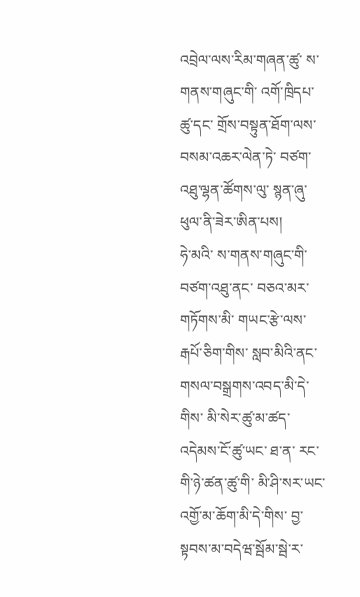འབྲེལ་ལས་རིམ་གཞན་ཚུ་ ས་གནས་གཞུང་གི་ འགོ་ཁྲིདཔ་ཚུ་དང་ གྲོས་བསྟུན་ཐོག་ལས་ བསམ་འཆར་ལེན་ཏེ་ བཙག་འཐུ་ལྷན་ཚོགས་ལུ་ སྙན་ཞུ་ཕུལ་ནི་ཟེར་ཨིན་པས།
ཧེ་མའི་ ས་གནས་གཞུང་གི་བཙག་འཐུ་ནང་ བཅའ་མར་གཏོགས་མི་ གཡང་རྩེ་ལས་ རྒཔོ་ཅིག་གིས་ སླབ་མིའི་ནང་ གསལ་བསྒྲགས་འབད་མི་དེ་གིས་ མི་སེར་ཚུ་མ་ཚད་ འདེམས་ངོ་ཚུ་ཡང་ ཐ་ན་ རང་གི་ཉེ་ཚན་ཚུ་གི་ མི་ཤི་སར་ཡང་ འགྱོ་མ་ཆོག་མི་དེ་གིས་ བྱ་སྟབས་མ་བདེཝ་སྦོམ་སྦེ་ར་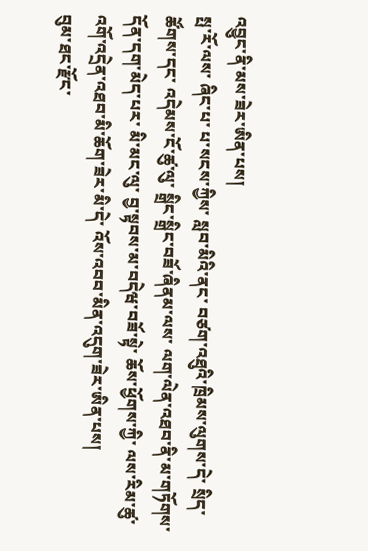འབྱུང་ནི་མས་ཟེར་ཨིན་པས།
སྤ་རོ་ལས་ ཞིང་པ་ པ་སངས་ཀྱིས་ སླབ་མིའི་ནང་ བཙག་འཐུའི་ཁྲིམས་ལུགས་དེ་ སྲིད་ཚོགས་དང་ འདེམས་ངོ་ཚུ་ལུ་ སྒྲིང་སྒྲིང་བཟོ་ཞིནམ་ལས་ ལག་ལེན་འཐབ་ནི་མ་གཏོགས་ དོན་དག་མེད་པར་ མི་མང་ལུ་ བྱ་སྟབས་མ་བདེཝ་བཟོ་སྟེ་ ཆོས་ཕྱོགས་ཀྱི་ ལས་རིམ་ཚུ་ འགོ་འདྲེན་འཐབ་མི་ཆོག་ཟེར་མི་དེ་ འོས་འབབ་མིན་འདུག་ཟེར་ཨིན་པས།
བུམ་ཐང་རྫོང་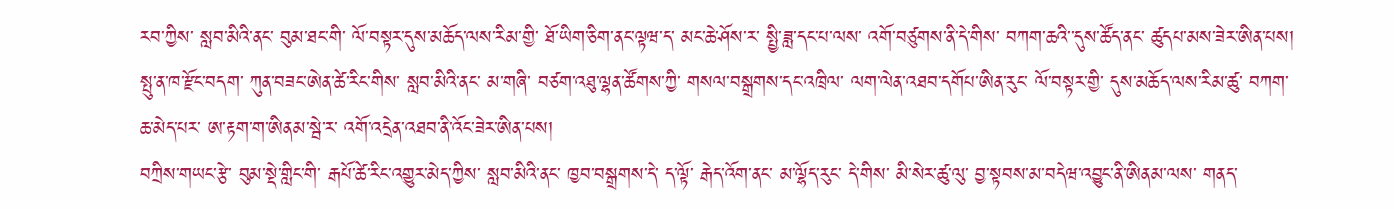རབ་ཀྱིས་ སླབ་མིའི་ནང་ བུམ་ཐང་གི་ ལོ་བསྟར་དུས་མཆོད་ལས་རིམ་གྱི་ ཐོ་ཡིག་ཅིག་ནང་ལྟཝ་ད་ མང་ཆེ་ཤོས་ར་ སྤྱི་ཟླ་དང་པ་ལས་ འགོ་བཙུགས་ནི་དེ་གིས་ བཀག་ཆའི་་དུས་ཚོད་ནང་ ཚུདཔ་མས་ཟེར་ཨིན་པས།
སྤུ་ན་ཁ་རྫོང་བདག་ ཀུན་བཟང་ཨེན་ཚེ་རིང་གིས་ སླབ་མིའི་ནང་ མ་གཞི་ བཙག་འཐུ་ལྷན་ཚོགས་ཀྱི་ གསལ་བསྒྲགས་དང་འཁྲིལ་ ལག་ལེན་འཐབ་དགོཔ་ཨིན་རུང་ ལོ་བསྟར་གྱི་ དུས་མཆོད་ལས་རིམ་ཚུ་ བཀག་ཆ་མེད་པར་ ཨ་རྟག་ག་ཨིནམ་སྦེ་ར་ འགོ་འདྲེན་འཐབ་ནི་འོང་ཟེར་ཨིན་པས།
བཀྲིས་གཡང་རྩེ་ བུམ་སྡེ་གླིང་གི་ རྒཔོ་ཚེ་རིང་འགྱུར་མེད་ཀྱིས་ སླབ་མིའི་ནང་ ཁྱབ་བསྒྲགས་དེ་ ད་ལྟོ་ རྒེད་འོག་ནང་ མ་ལྷོད་རུང་ དེ་གིས་ མི་སེར་ཚུ་ལུ་ བྱ་སྟབས་མ་བདེཝ་འབྱུང་ནི་ཨིནམ་ལས་ གནད་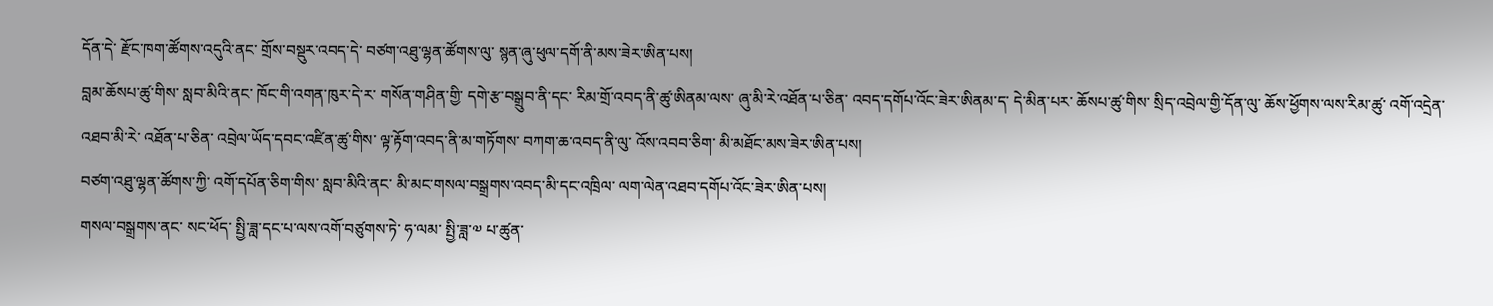དོན་དེ་ རྫོང་ཁག་ཚོགས་འདུའི་ནང་ གྲོས་བསྡུར་འབད་དེ་ བཙག་འཐུ་ལྷན་ཚོགས་ལུ་ སྙན་ཞུ་ཕུལ་དགོ་ནི་མས་ཟེར་ཨིན་པས།
བླམ་ཆོསཔ་ཚུ་གིས་ སླབ་མིའི་ནང་ ཁོང་གི་འགན་ཁུར་དེ་ར་ གསོན་གཤིན་གྱི་ དགེ་རྩ་བསྒྲུབ་ནི་དང་ རིམ་གྲོ་འབད་ནི་ཚུ་ཨིནམ་ལས་ ཞུ་མི་རེ་འཐོན་པ་ཅིན་ འབད་དགོཔ་འོང་ཟེར་ཨིནམ་ད་ དེ་མིན་པར་ ཆོསཔ་ཚུ་གིས་ སྲིད་འབྲེལ་གྱི་དོན་ལུ་ ཆོས་ཕྱོགས་ལས་རིམ་ཚུ་ འགོ་འདྲེན་འཐབ་མི་རེ་ འཐོན་པ་ཅིན་ འབྲེལ་ཡོད་དབང་འཛིན་ཚུ་གིས་ ལྟ་རྟོག་འབད་ནི་མ་གཏོགས་ བཀག་ཆ་འབད་ནི་ལུ་ འོས་འབབ་ཅིག་ མི་མཐོང་མས་ཟེར་ཨིན་པས།
བཙག་འཐུ་ལྷན་ཚོགས་ཀྱི་ འགོ་དཔོན་ཅིག་གིས་ སླབ་མིའི་ནང་ མི་མང་གསལ་བསྒྲགས་འབད་མི་དང་འཁྲིལ་ ལག་ལེན་འཐབ་དགོཔ་འོང་ཟེར་ཨིན་པས།
གསལ་བསྒྲགས་ནང་ སང་ཕོད་ སྤྱི་ཟླ་དང་པ་ལས་འགོ་བཙུགས་ཏེ་ ཧ་ལམ་ སྤྱི་ཟླ་༧ པ་ཚུན་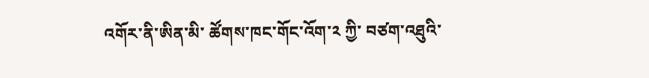འགོར་ནི་ཨིན་མི་ ཚོགས་ཁང་གོང་འོག་༢ ཀྱི་ བཙག་འཐུའི་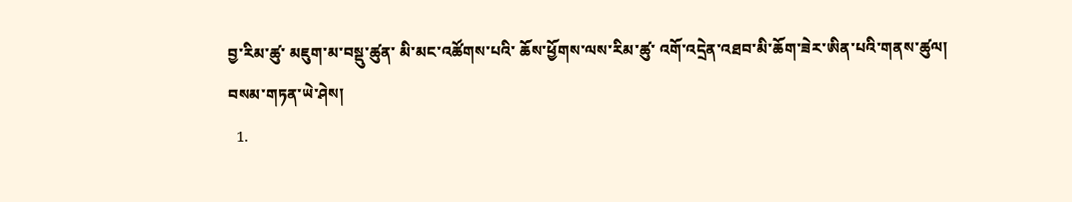བྱ་རིམ་ཚུ་ མཇུག་མ་བསྡུ་ཚུན་ མི་མང་འཚོགས་པའི་ ཆོས་ཕྱོགས་ལས་རིམ་ཚུ་ འགོ་འདྲེན་འཐབ་མི་ཆོག་ཟེར་ཨིན་པའི་གནས་ཚུལ།
བསམ་གཏན་ཡེ་ཤེས།
  1.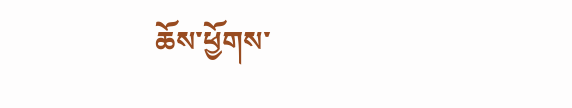ཆོས་ཕྱོགས་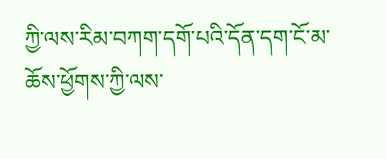ཀྱི་ལས་རིམ་བཀག་དགོ་པའི་དོན་དག་ངོ་མ་ཆོས་ཕྱོགས་ཀྱི་ལས་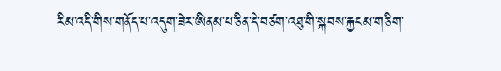རིམ་འདི་གིས་གནོད་པ་འདུག་ཟེར་ཨིནམ་པ་ཅིན་དེ་བཙག་འཐུ་གི་སྐབས་རྐྱངམ་གཅིག་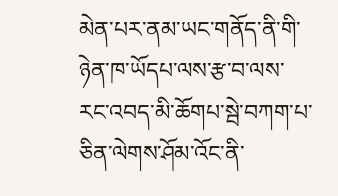མེན་པར་ནམ་ཡང་གནོད་ནི་གི་ཉེན་ཁ་ཡོདཔ་ལས་རྩ་བ་ལས་རང་འབད་མི་ཆོགཔ་སྦེ་བཀག་པ་ཅིན་ལེགས་ཤོམ་འོང་ནི་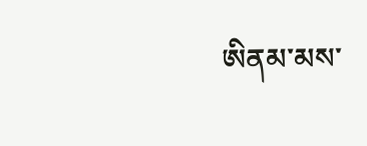ཨིནམ་མས་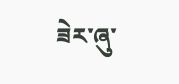ཟེར་ཞུ་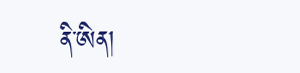ནི་ཨིན།